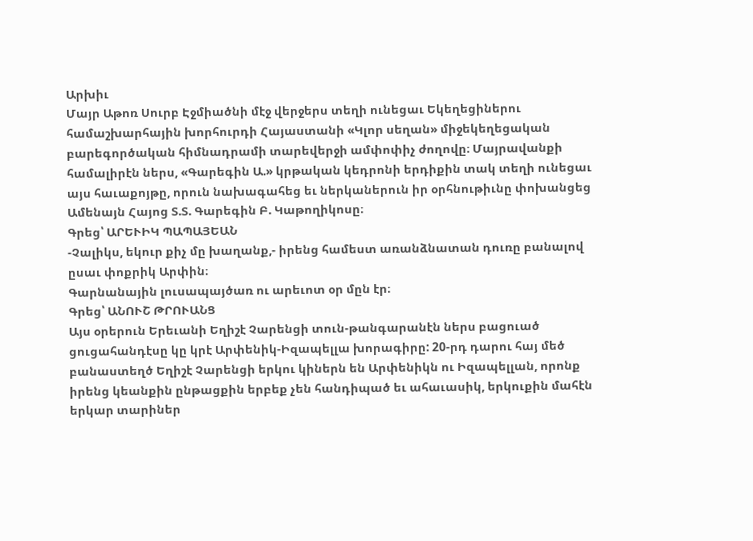Արխիւ
Մայր Աթոռ Սուրբ Էջմիածնի մէջ վերջերս տեղի ունեցաւ Եկեղեցիներու համաշխարհային խորհուրդի Հայաստանի «Կլոր սեղան» միջեկեղեցական բարեգործական հիմնադրամի տարեվերջի ամփոփիչ ժողովը։ Մայրավանքի համալիրէն ներս, «Գարեգին Ա.» կրթական կեդրոնի երդիքին տակ տեղի ունեցաւ այս հաւաքոյթը, որուն նախագահեց եւ ներկաներուն իր օրհնութիւնը փոխանցեց Ամենայն Հայոց Տ.Տ. Գարեգին Բ. Կաթողիկոսը։
Գրեց՝ ԱՐԵՒԻԿ ՊԱՊԱՅԵԱՆ
-Չալիկս, եկուր քիչ մը խաղանք,- իրենց համեստ առանձնատան դուռը բանալով ըսաւ փոքրիկ Արփին։
Գարնանային լուսապայծառ ու արեւոտ օր մըն էր։
Գրեց՝ ԱՆՈՒՇ ԹՐՈՒԱՆՑ
Այս օրերուն Երեւանի Եղիշէ Չարենցի տուն-թանգարանէն ներս բացուած ցուցահանդէսը կը կրէ Արփենիկ-Իզապելլա խորագիրը: 20-րդ դարու հայ մեծ բանաստեղծ Եղիշէ Չարենցի երկու կիներն են Արփենիկն ու Իզապելլան, որոնք իրենց կեանքին ընթացքին երբեք չեն հանդիպած եւ ահաւասիկ, երկուքին մահէն երկար տարիներ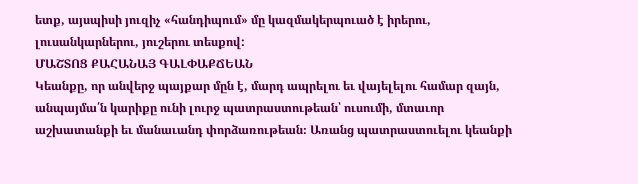ետք, այսպիսի յուզիչ «հանդիպում» մը կազմակերպուած է իրերու, լուսանկարներու, յուշերու տեսքով:
ՄԱՇՏՈՑ ՔԱՀԱՆԱՅ ԳԱԼՓԱՔՃԵԱՆ
Կեանքը, որ անվերջ պայքար մըն է, մարդ ապրելու եւ վայելելու համար զայն, անպայմա՛ն կարիքը ունի լուրջ պատրաստութեան՝ ուսումի, մտաւոր աշխատանքի եւ մանաւանդ փորձառութեան։ Առանց պատրաստուելու կեանքի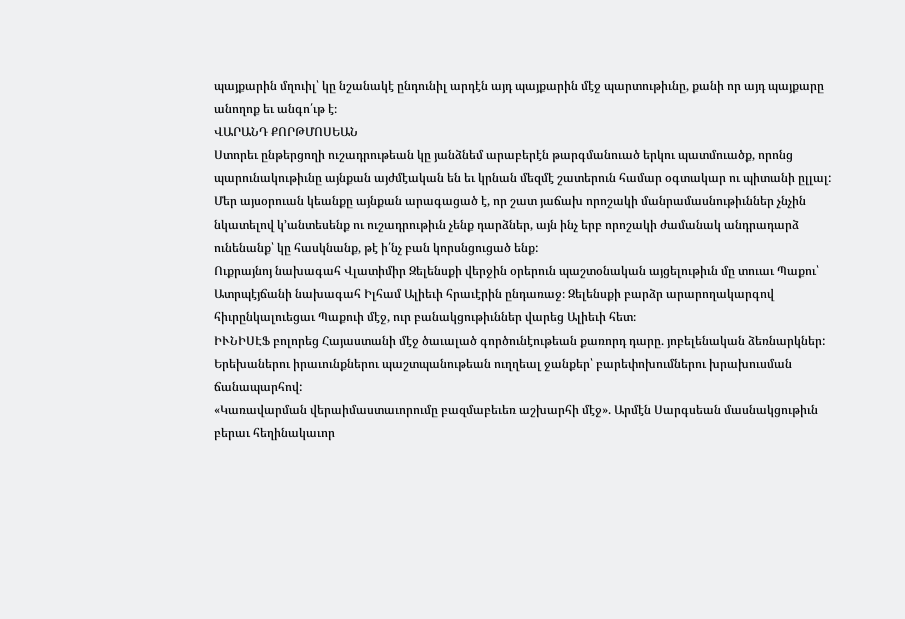պայքարին մղուիլ՝ կը նշանակէ ընդունիլ արդէն այդ պայքարին մէջ պարտութիւնը, քանի որ այդ պայքարը անողոք եւ անգո՛ւթ է։
ՎԱՐԱՆԴ ՔՈՐԹՄՈՍԵԱՆ
Ստորեւ ընթերցողի ուշադրութեան կը յանձնեմ արաբերէն թարգմանուած երկու պատմուածք, որոնց պարունակութիւնը այնքան այժմէական են եւ կրնան մեզմէ շատերուն համար օգտակար ու պիտանի ըլլալ: Մեր այսօրուան կեանքը այնքան արագացած է, որ շատ յաճախ որոշակի մանրամասնութիւններ չնչին նկատելով կ՚անտեսենք ու ուշադրութիւն չենք դարձներ, այն ինչ երբ որոշակի ժամանակ անդրադարձ ունենանք՝ կը հասկնանք, թէ ի՛նչ բան կորսնցուցած ենք:
Ուքրայնոյ նախագահ Վլատիմիր Զելենսքի վերջին օրերուն պաշտօնական այցելութիւն մը տուաւ Պաքու՝ Ատրպէյճանի նախագահ Իլհամ Ալիեւի հրաւէրին ընդառաջ։ Զելենսքի բարձր արարողակարգով հիւրընկալուեցաւ Պաքուի մէջ, ուր բանակցութիւններ վարեց Ալիեւի հետ։
ԻՒՆԻՍԷՖ բոլորեց Հայաստանի մէջ ծաւալած գործունէութեան քառորդ դարը. յոբելենական ձեռնարկներ:
Երեխաներու իրաւունքներու պաշտպանութեան ուղղեալ ջանքեր՝ բարեփոխումներու խրախուսման ճանապարհով:
«Կառավարման վերաիմաստաւորումը բազմաբեւեռ աշխարհի մէջ». Արմէն Սարգսեան մասնակցութիւն բերաւ հեղինակաւոր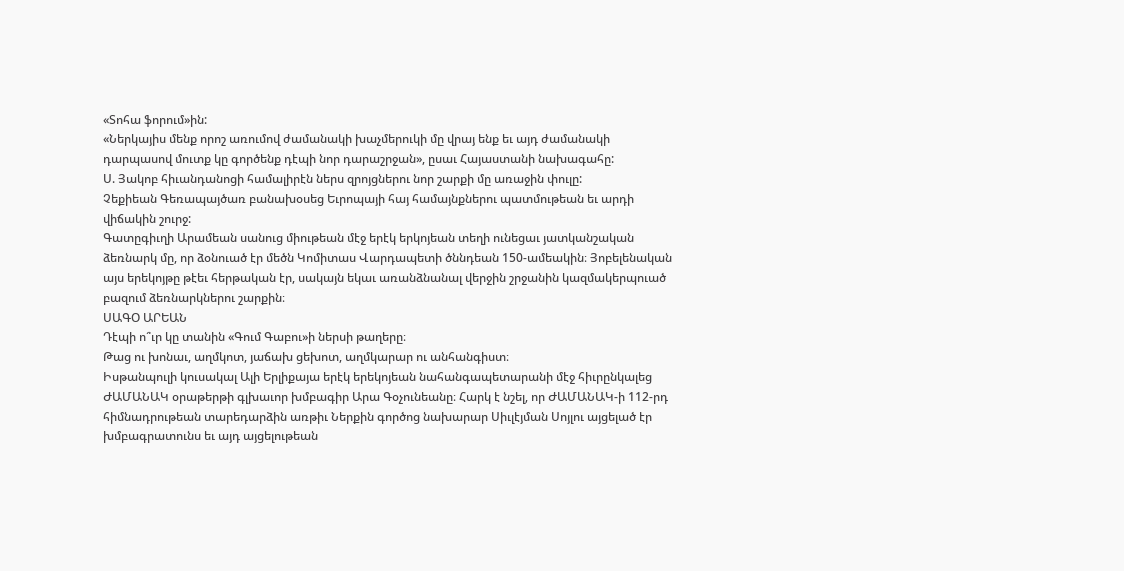«Տոհա ֆորում»ին:
«Ներկայիս մենք որոշ առումով ժամանակի խաչմերուկի մը վրայ ենք եւ այդ ժամանակի դարպասով մուտք կը գործենք դէպի նոր դարաշրջան», ըսաւ Հայաստանի նախագահը:
Ս. Յակոբ հիւանդանոցի համալիրէն ներս զրոյցներու նոր շարքի մը առաջին փուլը:
Չեքիեան Գեռապայծառ բանախօսեց Եւրոպայի հայ համայնքներու պատմութեան եւ արդի վիճակին շուրջ:
Գատըգիւղի Արամեան սանուց միութեան մէջ երէկ երկոյեան տեղի ունեցաւ յատկանշական ձեռնարկ մը, որ ձօնուած էր մեծն Կոմիտաս Վարդապետի ծննդեան 150-ամեակին։ Յոբելենական այս երեկոյթը թէեւ հերթական էր, սակայն եկաւ առանձնանալ վերջին շրջանին կազմակերպուած բազում ձեռնարկներու շարքին։
ՍԱԳՕ ԱՐԵԱՆ
Դէպի ո՞ւր կը տանին «Գում Գաբու»ի ներսի թաղերը։
Թաց ու խոնաւ, աղմկոտ, յաճախ ցեխոտ, աղմկարար ու անհանգիստ։
Իսթանպուլի կուսակալ Ալի Երլիքայա երէկ երեկոյեան նահանգապետարանի մէջ հիւրընկալեց ԺԱՄԱՆԱԿ օրաթերթի գլխաւոր խմբագիր Արա Գօչունեանը։ Հարկ է նշել, որ ԺԱՄԱՆԱԿ-ի 112-րդ հիմնադրութեան տարեդարձին առթիւ Ներքին գործոց նախարար Սիւլէյման Սոյլու այցելած էր խմբագրատունս եւ այդ այցելութեան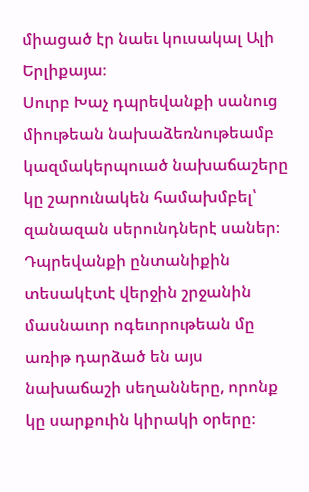միացած էր նաեւ կուսակալ Ալի Երլիքայա։
Սուրբ Խաչ դպրեվանքի սանուց միութեան նախաձեռնութեամբ կազմակերպուած նախաճաշերը կը շարունակեն համախմբել՝ զանազան սերունդներէ սաներ։ Դպրեվանքի ընտանիքին տեսակէտէ վերջին շրջանին մասնաւոր ոգեւորութեան մը առիթ դարձած են այս նախաճաշի սեղանները, որոնք կը սարքուին կիրակի օրերը։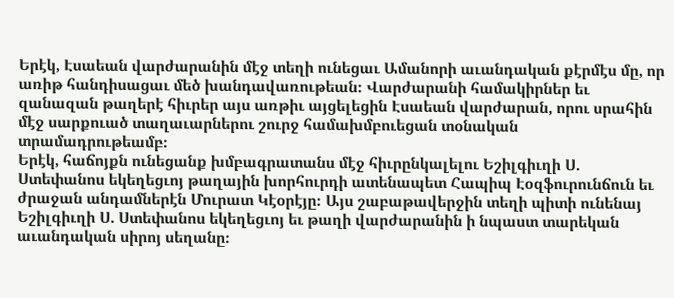Երէկ, Էսաեան վարժարանին մէջ տեղի ունեցաւ Ամանորի աւանդական քէրմէս մը, որ առիթ հանդիսացաւ մեծ խանդավառութեան։ Վարժարանի համակիրներ եւ զանազան թաղերէ հիւրեր այս առթիւ այցելեցին Էսաեան վարժարան, որու սրահին մէջ սարքուած տաղաւարներու շուրջ համախմբուեցան տօնական տրամադրութեամբ։
Երէկ, հաճոյքն ունեցանք խմբագրատանս մէջ հիւրընկալելու Եշիլգիւղի Ս. Ստեփանոս եկեղեցւոյ թաղային խորհուրդի ատենապետ Հապիպ Էօզֆուրունճուն եւ ժրաջան անդամներէն Մուրատ Կէօրէյը։ Այս շաբաթավերջին տեղի պիտի ունենայ Եշիլգիւղի Ս. Ստեփանոս եկեղեցւոյ եւ թաղի վարժարանին ի նպաստ տարեկան աւանդական սիրոյ սեղանը։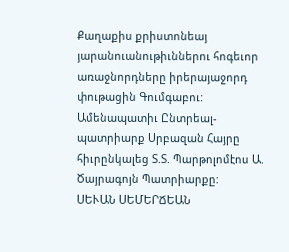Քաղաքիս քրիստոնեայ յարանուանութիւններու հոգեւոր առաջնորդները իրերայաջորդ փութացին Գումգաբու:
Ամենապատիւ Ընտրեալ-պատրիարք Սրբազան Հայրը հիւրընկալեց Տ.Տ. Պարթոլոմէոս Ա. Ծայրագոյն Պատրիարքը:
ՍԵՒԱՆ ՍԵՄԵՐՃԵԱՆ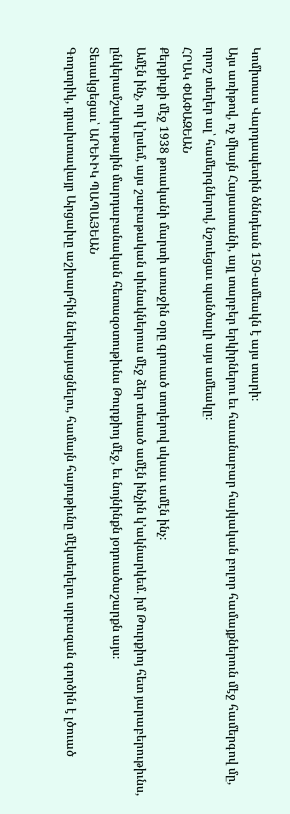Կոմիտաս Վարդապետին ծննդեան 150-ամեակն է այս տարի։
Այս առիթով, ոչ միայն Հայաստանի, այլ տարբեր երկիրներու եւ հաւանաբար հայկական բոլոր համայքներուն մէջ համերգով մը, որոշ տեղեր ալ՝ համերգներով, նշուեցաւ պանծալի այս ամեակը։
ՀՐԱԿ ՓԱՓԱԶԵԱՆ
Քերքիւքի մէջ 1938 թուականի մարտի առաջին օրը գրուած տողերով սկսաւ ամէն ինչ։
Ամէն ինչ, որ կ՚ըսեմ, այս շաբաթական սիւնակներուս մէջ ձեր տեսած ամէն ինչին կ՚ակնարկեմ. իմ Թուրքիոյ հետ յարաբերութիւնս, ընկերամշակութային մարդաբանական հետազօտութիւնս Թուրքիոյ մէջ, եւ նոյնինքն յօդուածաշարքն այս։
Տեսակցեցաւ՝ ԱՐԵՒԻԿ ՊԱՊԱՅԵԱՆ
Գողտրիկ, դրախտավայր Արցախը աշխարհին ներկայացնելու, համայն հայութիւնը մէկտեղելու սրբազան գործին է լծուած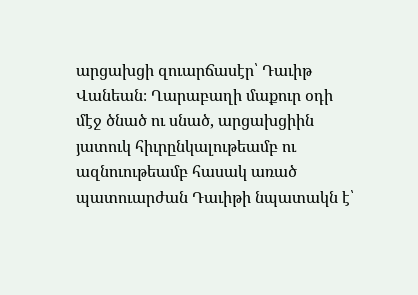արցախցի զուարճասէր՝ Դաւիթ Վանեան։ Ղարաբաղի մաքուր օդի մէջ ծնած ու սնած, արցախցիին յատուկ հիւրընկալութեամբ ու ազնուութեամբ հասակ առած պատուարժան Դաւիթի նպատակն է՝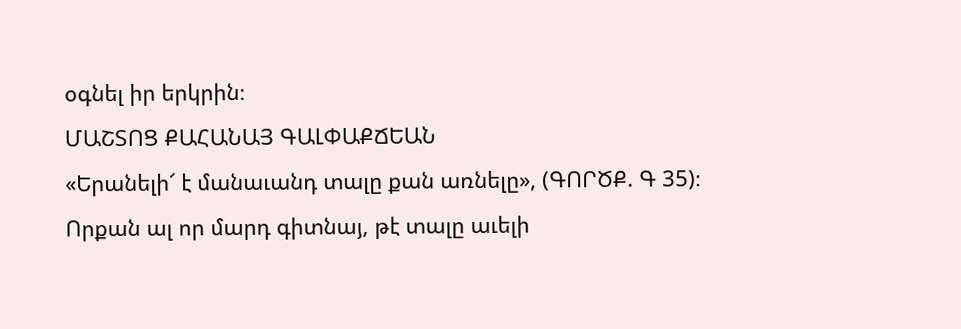օգնել իր երկրին։
ՄԱՇՏՈՑ ՔԱՀԱՆԱՅ ԳԱԼՓԱՔՃԵԱՆ
«Երանելի՜ է մանաւանդ տալը քան առնելը», (ԳՈՐԾՔ. Գ 35)։ Որքան ալ որ մարդ գիտնայ, թէ տալը աւելի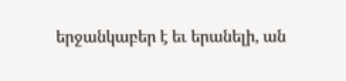երջանկաբեր է եւ երանելի, ան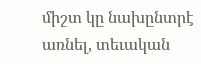միշտ կը նախընտրէ առնել, տեւական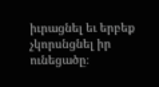իւրացնել եւ երբեք չկորսնցնել իր ունեցածը։